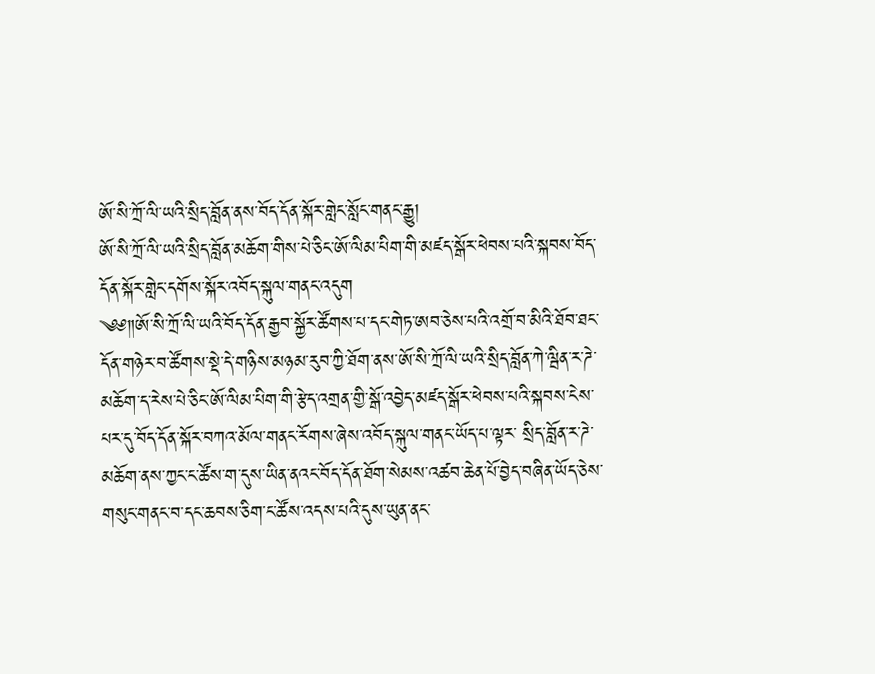ཨོ་སི་ཀྲོ་ལི་ཡའི་སྲིད་བློན་ནས་བོད་དོན་སྐོར་གླེང་སློང་གནང་རྒྱུ།
ཨོ་སི་ཀྲོ་ལི་ཡའི་སྲིད་བློན་མཆོག་གིས་པེ་ཅིང་ཨོ་ལིམ་པིག་གི་མཛད་སྒོར་ཕེབས་པའི་སྐབས་བོད་དོན་སྐོར་གླེང་དགོས་སྐོར་འབོད་སྐུལ་གནང་འདུག
༄༅༎ཨོ་སི་ཀྲོ་ལི་ཡའི་བོད་དོན་རྒྱབ་སྐྱོར་ཚོགས་པ་དང་གེཏ་ཨབ་ཅེས་པའི་འགྲོ་བ་མིའི་ཐོབ་ཐང་དོན་གཉེར་བ་ཚོགས་སྡེ་དེ་གཉིས་མཉམ་རུབ་ཀྱི་ཐོག་ནས་ཨོ་སི་ཀྲོ་ལི་ཡའི་སྲིད་བློན་ཀེ་ལྦིན་ར་ཌེ་མཆོག་ད་རེས་པེ་ཅིང་ཨོ་ལིམ་པིག་གི་རྩེད་འགྲན་གྱི་སྒོ་འབྱེད་མཛད་སྒོར་ཕེབས་པའི་སྐབས་ངེས་པར་དུ་བོད་དོན་སྐོར་བཀའ་མོལ་གནང་རོགས་ཞེས་འབོད་སྐུལ་གནང་ཡོད་པ་ལྟར་ སྲིད་བློན་ར་ཌེ་མཆོག་ནས་ཀྱང་ང་ཚོས་ག་དུས་ཡིན་ནའང་བོད་དོན་ཐོག་སེམས་འཚབ་ཆེན་པོ་བྱེད་བཞིན་ཡོད་ཅེས་གསུང་གནང་བ་དང་ཆབས་ཅིག་ང་ཚོས་འདས་པའི་དུས་ཡུན་ནང་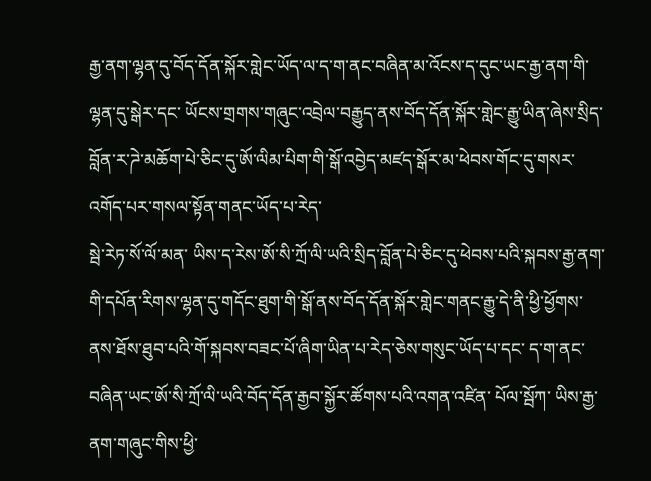རྒྱ་ནག་ལྷན་དུ་བོད་དོན་སྐོར་གླེང་ཡོད་ལ་ད་ག་ནང་བཞིན་མ་འོངས་ད་དུང་ཡང་རྒྱ་ནག་གི་ལྷན་དུ་སྒེར་དང་ ཡོངས་གྲགས་གཞུང་འབྲེལ་བརྒྱུད་ནས་བོད་དོན་སྐོར་གླེང་རྒྱུ་ཡིན་ཞེས་སྲིད་བློན་ར་ཌེ་མཆོག་པེ་ཅིང་དུ་ཨོ་ལིམ་པིག་གི་སྒོ་འབྱེད་མཛད་སྒོར་མ་ཕེབས་གོང་དུ་གསར་འགོད་པར་གསལ་སྟོན་གནང་ཡོད་པ་རེད་
སྦེ་རེཏ་སོ་ལོ་མན་ ཡིས་ད་རེས་ཨོ་སི་ཀྲོ་ལི་ཡའི་སྲིད་བློན་པེ་ཅིང་དུ་ཕེབས་པའི་སྐབས་རྒྱ་ནག་གི་དཔོན་རིགས་ལྷན་དུ་གདོང་ཐུག་གི་སྒོ་ནས་བོད་དོན་སྐོར་གླེང་གནང་རྒྱུ་དེ་ནི་ཕྱི་ཕྱོགས་ནས་ཐོས་ཐུབ་པའི་གོ་སྐབས་བཟང་པོ་ཞིག་ཡིན་པ་རེད་ཅེས་གསུང་ཡོད་པ་དང་ ད་ག་ནང་བཞིན་ཡང་ཨོ་སི་ཀྲོ་ལི་ཡའི་བོད་དོན་རྒྱབ་སྐྱོར་ཚོགས་པའི་འགན་འཛིན་ པོལ་སྦོཀ་ ཡིས་རྒྱ་ནག་གཞུང་གིས་ཕྱི་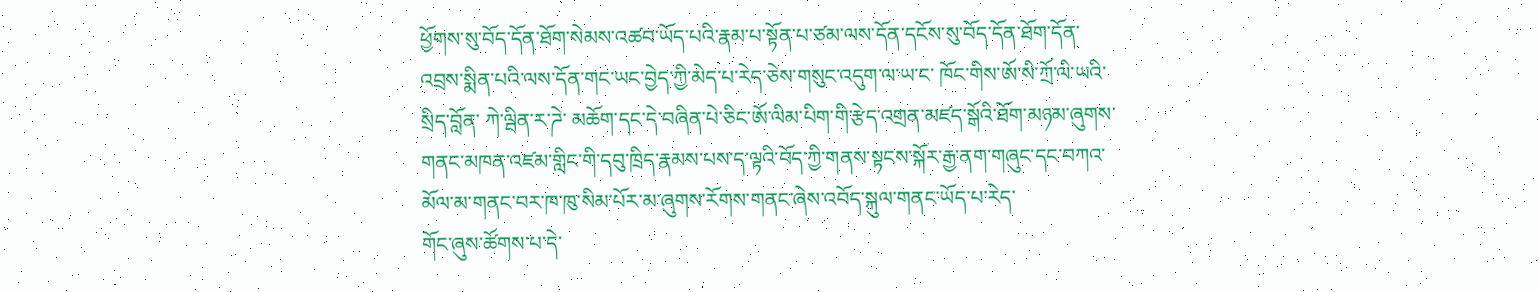ཕྱོགས་སུ་བོད་དོན་ཐོག་སེམས་འཚབ་ཡོད་པའི་རྣམ་པ་སྟོན་པ་ཙམ་ལས་དོན་དངོས་སུ་བོད་དོན་ཐོག་དོན་འབྲས་སྨིན་པའི་ལས་དོན་གང་ཡང་བྱེད་ཀྱི་མེད་པ་རེད་ཅེས་གསུང་འདུག་ལ་ཡ་ང་ ཁོང་གིས་ཨོ་སི་ཀྲོ་ལི་ཡའི་སྲིད་བློན་ ཀེ་ལྦིན་ར་ཌེ་ མཆོག་དང་དེ་བཞིན་པེ་ཅིང་ཨོ་ལིམ་པིག་གི་རྩེད་འགྲན་མཛད་སྒོའི་ཐོག་མཉམ་ཞུགས་གནང་མཁན་འཛམ་གླིང་གི་དབུ་ཁྲིད་རྣམས་པས་ད་ལྟའི་བོད་ཀྱི་གནས་སྟངས་སྐོར་རྒྱ་ནག་གཞུང་དང་བཀའ་མོལ་མ་གནང་བར་ཁ་ཁུ་སིམ་པོར་མ་ཞུགས་རོགས་གནང་ཞེས་འབོད་སྐུལ་གནང་ཡོད་པ་རེད་
གོང་ཞུས་ཚོགས་པ་དེ་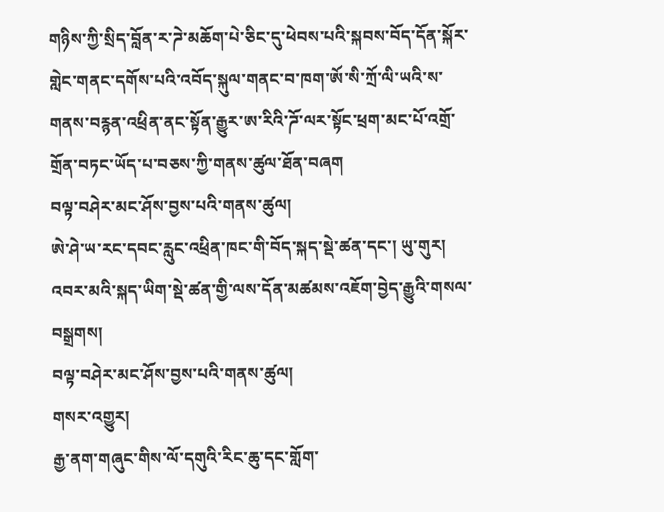གཉིས་ཀྱི་སྲིད་བློན་ར་ཌེ་མཆོག་པེ་ཅིང་དུ་ཕེབས་པའི་སྐབས་བོད་དོན་སྐོར་གླེང་གནང་དགོས་པའི་འབོད་སྐུལ་གནང་བ་ཁག་ཨོ་སི་ཀྲོ་ལི་ཡའི་ས་གནས་བརྙན་འཕྲིན་ནང་སྟོན་རྒྱུར་ཨ་རིའི་ཌོ་ལར་སྟོང་ཕྲག་མང་པོ་འགྲོ་གྲོན་བཏང་ཡོད་པ་བཅས་ཀྱི་གནས་ཚུལ་ཐོན་བཞག
བལྟ་བཤེར་མང་ཤོས་བྱས་པའི་གནས་ཚུལ།
ཨེ་ཤེ་ཡ་རང་དབང་རླུང་འཕྲིན་ཁང་གི་བོད་སྐད་སྡེ་ཚན་དང་། ཡུ་གུར། འབར་མའི་སྐད་ཡིག་སྡེ་ཚན་གྱི་ལས་དོན་མཚམས་འཇོག་བྱེད་རྒྱུའི་གསལ་བསྒྲགས།
བལྟ་བཤེར་མང་ཤོས་བྱས་པའི་གནས་ཚུལ།
གསར་འགྱུར།
རྒྱ་ནག་གཞུང་གིས་ལོ་དགུའི་རིང་ཆུ་དང་གློག་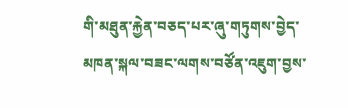གི་མཐུན་རྐྱེན་བཅད་པར་ཞུ་གཏུགས་བྱེད་མཁན་སྐལ་བཟང་ལགས་བཙོན་འཇུག་བྱས་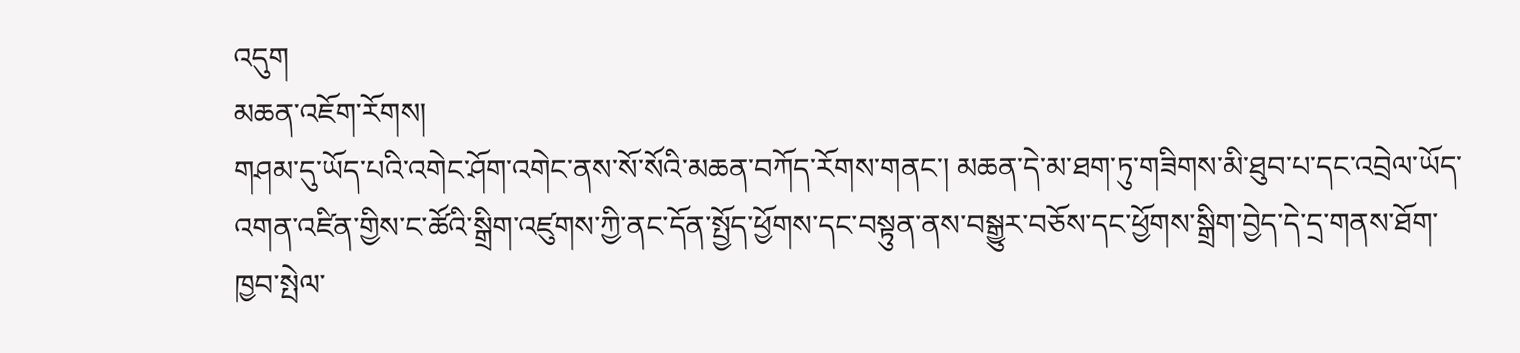འདུག
མཆན་འཇོག་རོགས།
གཤམ་དུ་ཡོད་པའི་འགེང་ཤོག་འགེང་ནས་སོ་སོའི་མཆན་བཀོད་རོགས་གནང་། མཆན་དེ་མ་ཐག་ཏུ་གཟིགས་མི་ཐུབ་པ་དང་འབྲེལ་ཡོད་འགན་འཛིན་གྱིས་ང་ཚོའི་སྒྲིག་འཛུགས་ཀྱི་ནང་དོན་སྤྱོད་ཕྱོགས་དང་བསྟུན་ནས་བསྒྱུར་བཅོས་དང་ཕྱོགས་སྒྲིག་བྱེད་དེ་དྲ་གནས་ཐོག་ཁྱབ་སྤེལ་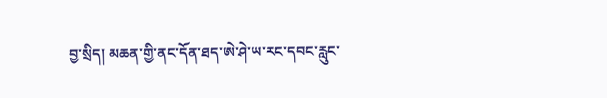བྱ་སྲིད། མཆན་གྱི་ནང་དོན་ཐད་ཨེ་ཤེ་ཡ་རང་དབང་རླུང་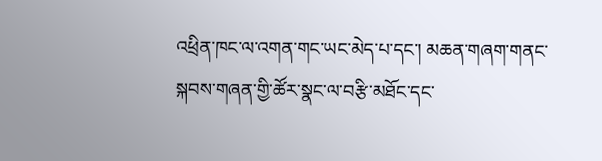འཕྲིན་ཁང་ལ་འགན་གང་ཡང་མེད་པ་དང་། མཆན་གཞག་གནང་སྐབས་གཞན་གྱི་ཚོར་སྣང་ལ་བརྩི་མཐོང་དང་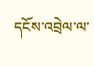དངོས་འབྲེལ་ལ་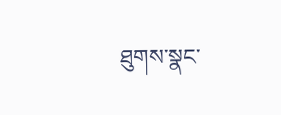ཐུགས་སྣང་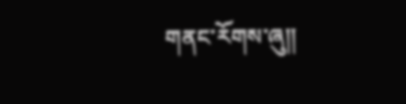གནང་རོགས་ཞུ༎